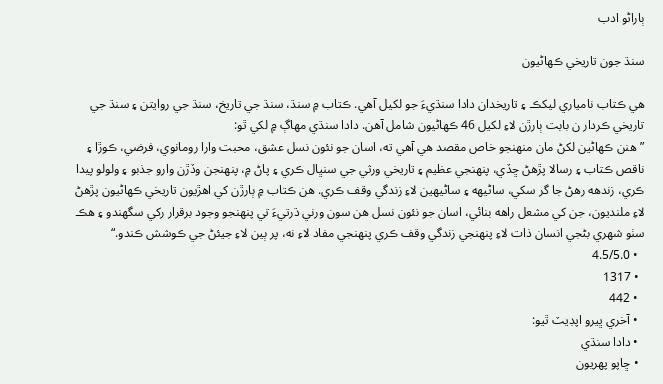ٻاراڻو ادب

سنڌ جون تاريخي ڪهاڻيون

ھي ڪتاب نامياري ليکڪ ۽ تاريخدان دادا سنڌيءَ جو لکيل آھي. ڪتاب ۾ سنڌ، سنڌ جي تاريخ، سنڌ جي روايتن ۽ سنڌ جي تاريخي ڪردار ن بابت ٻارڙن لاءِ لکيل 46 ڪهاڻيون شامل آھن. دادا سنڌي مهاڳ ۾ لکي ٿو:
”هنن ڪهاڻين لکڻ مان منهنجو خاص مقصد هي آهي ته، اسان جو نئون نسل عشق، محبت وارا رومانوي، فرضي، ڪوڙا ۽ ناقص ڪتاب ۽ رسالا پڙهڻ ڇڏي، پنهنجي عظيم ۽ تاريخي ورثي جي سنڀال ڪري ۽ پاڻ ۾، پنهنجن وڏڙن وارو جذبو ۽ ولولو پيدا ڪري، زندهه رهڻ جا گر سکي، ساڻيهه ۽ ساڻيهين لاءِ زندگي وقف ڪري. هن ڪتاب ۾ ٻارڙن کي اهڙيون تاريخي ڪهاڻيون پڙهڻ لاءِ ملنديون، جن کي مشعل راهه بنائي، اسان جو نئون نسل هن سون ورني ڌرتيءَ تي پنهنجو وجود برقرار رکي سگھندو ۽ هڪ سٺو شهري بڻجي انسان ذات لاءِ پنهنجي زندگي وقف ڪري پنهنجي مفاد لاءِ نه، پر ٻين لاءِ جيئڻ جي ڪوشش ڪندو.“
  • 4.5/5.0
  • 1317
  • 442
  • آخري ڀيرو اپڊيٽ ٿيو:
  • دادا سنڌي
  • ڇاپو پھريون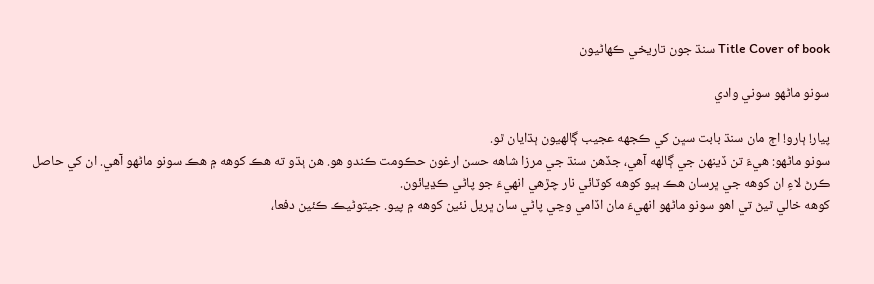Title Cover of book سنڌ جون تاريخي ڪهاڻيون

سونو ماڻهو سوني وادي

پيار! ٻارو! اڄ مان سنڌ بابت سڀن کي ڪجهه عجيب ڳالهيون ٻڌايان ٿو.
سونو ماڻهو: هيءَ تن ڏينهن جي ڳالهه آهي، جڏهن سنڌ جي مرزا شاهه حسن ارغون حڪومت ڪندو هو. هن ٻڌو ته هڪ کوهه ۾ هڪ سونو ماڻهو آهي. ان کي حاصل ڪرڻ لاءِ ان کوهه جي ڀرسان هڪ ٻيو کوهه کوٽائي نار چڙهي انهيءَ جو پاڻي ڪڍيائون.
کوهه خالي ٿيڻ تي اهو سونو ماڻهو انهيءَ مان اڏامي وڃي پاڻي سان ڀريل نئين کوهه ۾ پيو. جيتوڻيڪ ڪئين دفعا،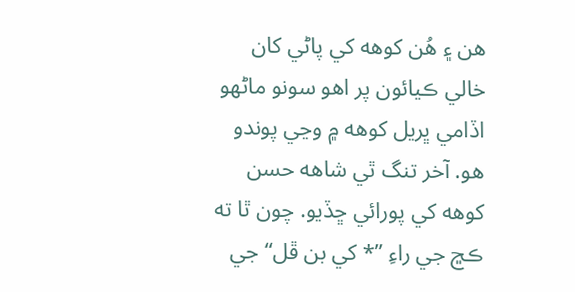هن ۽ هُن کوهه کي پاڻي کان خالي ڪيائون پر اهو سونو ماڻهو اڏامي ڀريل کوهه ۾ وڃي پوندو هو. آخر تنگ ٿي شاهه حسن کوهه کي پورائي ڇڏيو. چون ٿا ته ڪڇ جي راءِ ”* کي بن ڦل“ جي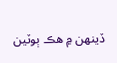ڏينهن ۾ هڪ ٻوٽين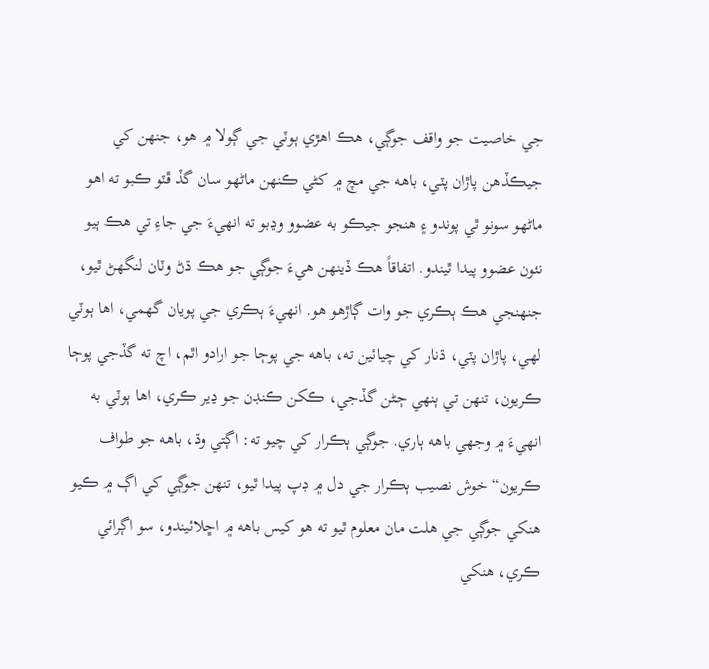جي خاصيت جو واقف جوڳي، هڪ اهڙي ٻوٽي جي ڳولا ۾ هو، جنهن کي جيڪڏهن پاڙان پٽي، باهه جي مچ ۾ کڻي ڪنهن ماڻهو سان گڏ ڦٽو ڪبو ته اهو ماڻهو سونو ٿي پوندو ۽ هنجو جيڪو به عضوو وڍبو ته انهيءَ جي جاءِ تي هڪ ٻيو نئون عضوو پيدا ٿيندو. اتفاقاً هڪ ڏينهن هيءَ جوڳي جو هڪ ڌڻ وٽان لنگهڻ ٿيو، جنهنجي هڪ ٻڪري جو وات ڳاڙهو هو. انهيءَ ٻڪري جي پويان گهمي، اها ٻوٽي لهي، پاڙان پٽي، ڌنار کي چيائين ته، باهه جي پوڄا جو ارادو اٿم، اچ ته گڏجي پوڄا ڪريون، تنهن تي ٻنهي ڄڻن گڏجي، ڪکن ڪنڊن جو ڍير ڪري، اها ٻوٽي به انهيءَ ۾ وجهي باهه ٻاري. جوڳي ٻڪرار کي چيو ته: اڳتي وڌ، باهه جو طواف ڪريون“ خوش نصيب ٻڪرار جي دل ۾ ڊپ پيدا ٿيو، تنهن جوڳي کي اڳ ۾ ڪيو هنکي جوڳي جي هلت مان معلوم ٿيو ته هو کيس باهه ۾ اڇلائيندو، سو اڳرائي ڪري، هنکي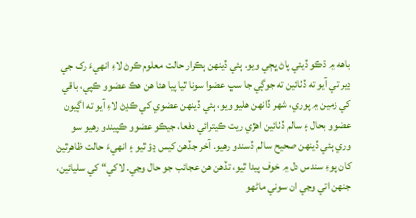باهه ۾ ڌڪو ڏيئي پاڻ ڀڄي ويو. ٻئي ڏينهن ٻڪرار حالت معلوم ڪرڻ لاءِ انهيءَ رک جي ڍير تي آيو ته ڏٺائين ته جوڳي جا سڀ عضوا سونا ٿيا پيا هئا هن هڪ عضوو ڪپي، باقي کي زمين ۾ پوري، شهر ڏانهن هليو ويو، ٻئي ڏينهن عضوي کي ڪڍڻ لاءِ آيو ته اڳيون عضوو بحال ۽ سالم ڏٺائين اهڙي ريت ڪيترائي دفعا، جيڪو عضوو ڪپيندو رهيو سو وري ٻئي ڏينهن صحيح سالم ڏسندو رهيو. آخر جڏهن کيس ڍؤ ٿيو ۽ انهيءَ حالت ظاهرٿيڻ کان پوءِ سندس دل ۾ خوف پيدا ٿيو، تڏهن هن عجائب جو حال وڃي. لاکي“ کي سليائين، جنهن اتي وڃي ان سوني ماڻهو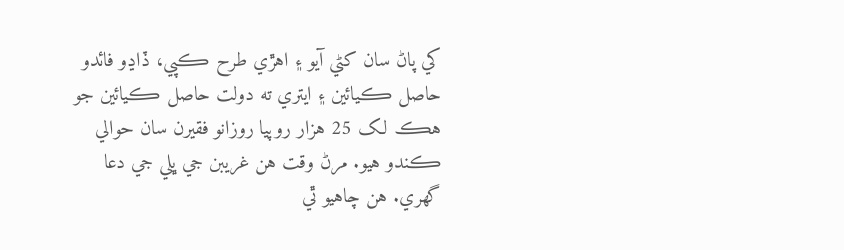کي پاڻ سان کڻي آيو ۽ اهڙي طرح ڪپي، ڏاڍو فائدو حاصل ڪيائين ۽ ايتري ته دولت حاصل ڪيائين جو هڪ لک 25 هزار روپيا روزانو فقيرن سان حوالي ڪندو هيو. مرڻ وقت هن غريبن جي ڀلي جي دعا گهري. هن چاهيو ٿي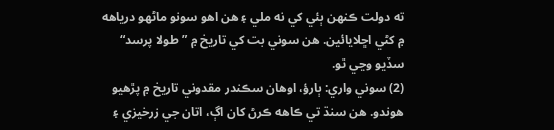ته دولت ڪنهن ٻئي کي نه ملي ۽ هن اهو سونو ماڻهو درياهه ۾ کڻي اڇلايائين. هن سوني بت کي تاريخ ۾ ”طولا پرسد“ سڏيو وڃي ٿو.
(2) سوني واري: ٻارؤ، اوهان سڪندر مقدوني تاريخ ۾ پڙهيو هوندو. هن سنڌ تي ڪاهه ڪرڻ کان اڳ، اتان جي زرخيزي ۽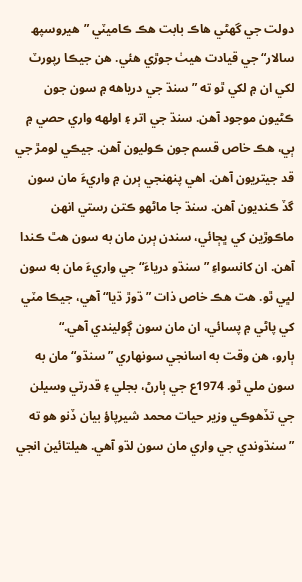دولت جي گهڻي هاڪ بابت هڪ ڪاميٽي ”هيروسپھ سالار“ جي قيادت هيٺ جوڙي هئي. هن جيڪا رپورٽ لکي ان ۾ لکي ٿو ته ”سنڌ جي درياهه ۾ سون جون ڪڻيون موجود آهن. سنڌ جي اتر ۽ اولهه واري حصي ۾ ٻي، هڪ خاص قسم جون ڪوليون آهن. جيڪي لومڙ جي قد جيتريون آهن. اهي پنهنجي ٻرن ۾ واريءَ مان سون گڏ ڪنديون آهن. سنڌ جا ماڻهو ڪتن رستي انهن ماڪوڙين کي ڀڄائي، سندن ٻرن مان به سون هٿ ڪندا آهن. ان کانسواءِ ”سنڌو درياءَ“ جي واريءَ مان به سون لڀي ٿو. هت هڪ خاص ذات ”ڌوڙ ڌيا“ آهي، جيڪا مٽي کي پاڻي ۾ پسائي، ان مان سون ڳوليندي آهي.“
ٻارو، هن وقت به اسانجي سونهاري ”سنڌو“ مان به سون ملي ٿو. 1974ع جي ٻارڻ، بجلي ۽ قدرتي وسيلن جي تڏهوڪي وزير حيات محمد شيرپاؤ بيان ڏنو هو ته ”سنڌوندي جي واري مان سون لڌو آهي. هيلتائين انجي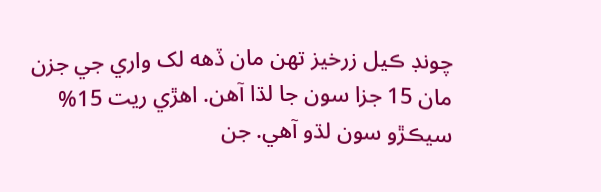چونڊ ڪيل زرخيز تهن مان ڏهه لک واري جي جزن مان 15 جزا سون جا لڌا آهن. اهڙي ريت 15% سيڪڙو سون لڌو آهي. جن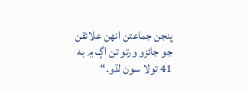پنجن جماعتن انهن علائقن جو جائزو ورتو تن اڳ ۾ به 41 تولا سون لڌو.“